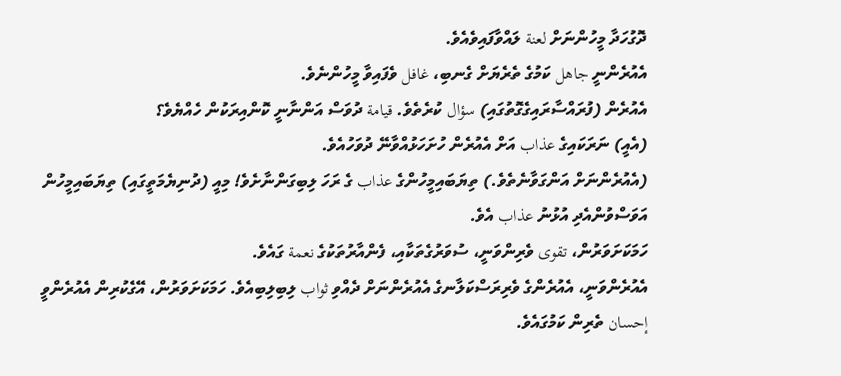ދޮގުހަދާ މީހުންނަށް لعنة ލައްވާފައިވެއެވެ.
އެއުރެންނީ جاهل ކަމުގެ ތެރެޔަށް ގެނބި، غافل ވެފައިވާ މީހުންނެވެ.
އެއުރެން (ފުރައްސާރައިގެގޮތުގައި) سؤال ކުރެތެވެ. قيامة ދުވަސް އަންނާނީ ކޮންއިރަކުން ހެއްޔެވެ؟
(އެއީ) ނަރަކައިގެ عذاب އަށް އެއުރެން ހުށަހަޅުއްވާނޭ ދުވަހުއެވެ.
(އެއުރެންނަށް އަންގަވާނެތެވެ.) ތިޔަބައިމީހުންގެ عذاب ގެ ރަހަ ލިބިގަންނާށެވެ! މިއީ (ދުނިޔެމަތީގައި) ތިޔަބައިމީހުން އަވަސްވުންއެދި އުޅުނު عذاب އެވެ.
ހަމަކަށަވަރުން، تقوى ވެރިންވަނީ، ސުވަރުގެތަކާއި، ފެންއާރުތަކުގެ نعمة ގައެވެ.
އެއުރެންވަނީ، އެއުރެންގެ ވެރިރަސްކަލާނގެ އެއުރެންނަށް ދެއްވި ثواب ލިބިލިބިއެވެ. ހަމަކަށަވަރުން، އޭގެކުރިން އެއުރެންވީ إحسان ތެރިން ކަމުގައެވެ.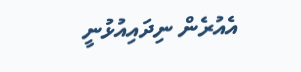އެއުރެން ނިދައިއުޅުނީ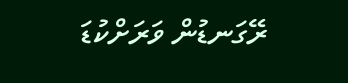ރޭގަނޑުން ވަރަށްކުޑަ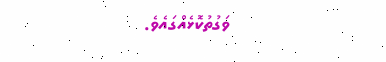ވަގުތުކޮޅެއްގައެވެ.